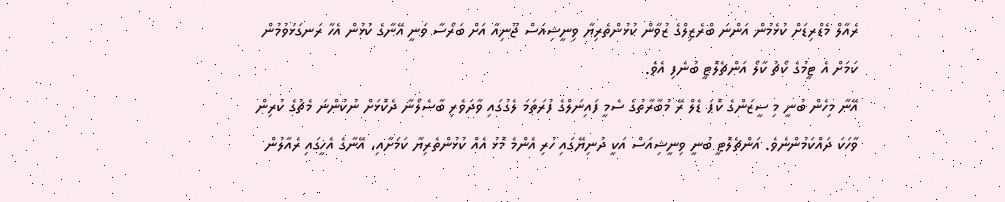ރެއާލް މެޑްރިޑަށް ކުޅެމުން އަންނަ ބްރެޒިލްގެ ޒުވާން ކުޅުންތެރިޔާ ވިނީޝިއަސް ޖޫނިއާ އަށް ބަރޯސާ ވަނީ އޭނާގެ ކުޅުން އެހާ ރަނގަޅުވުމުން ކަމަށް އެ ޓީމުގެ ކޯޗު ކާލޯ އަންޗެލޮޓީ ބުނެފި އެވެ.
އޭނާ މިހެން ބުނީ މި ސީޒަންގެ ކޮޕަ ޑެލް ރޭ މުބާރާތުގެ ސެމީ ފައިނަލްގެ ފުރަތަމަ ލެގުގައި ވާދަވެރި ބާސެލޯނާ ދެކޮޅަށް ނުކުންނަ މެޗުގެ ކުރިން ވާހަކަ ދައްކަމުންނެވެ. އަންޗެލޮޓީ ބުނީ ވިނީޝިއަސް އަކީ ދުނިޔޭގައި ހުރި އެންމެ މޮޅު އެއް ކުޅުންތެރިޔާ ކަމަށާއި، އޭނާގެ އެހީގައި ރެއާލުން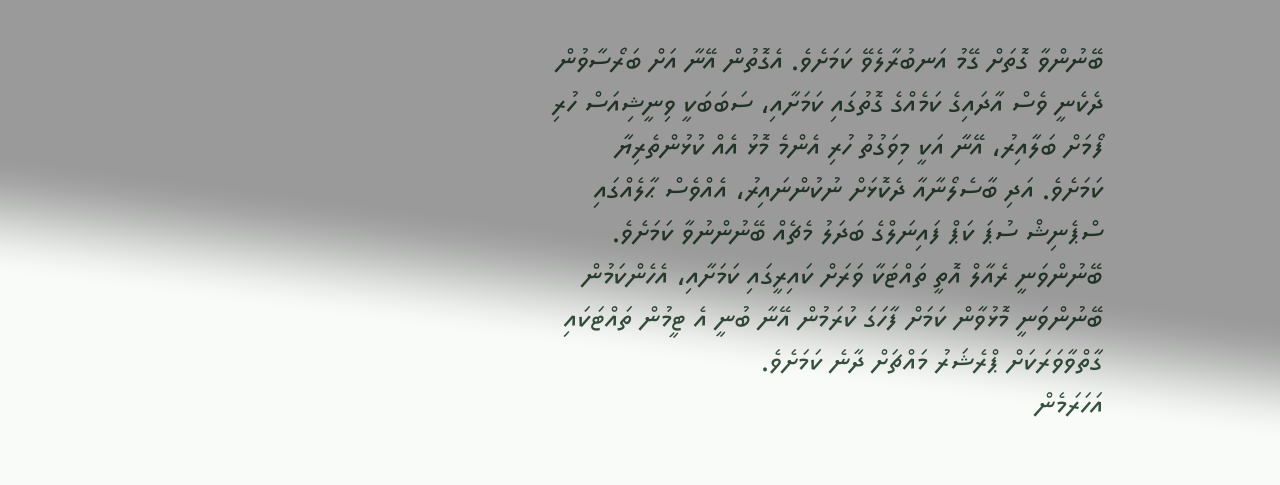ބޭނުންވާ ގޮތަށް ގޭމު އަނބުރާލެވޭ ކަމަށެވެ. އެގޮތުން އޭނާ އަށް ބަރޯސާވުން ދެކެނީ ވެސް އާދައިގެ ކަމެއްގެ ގޮތުގައި ކަމަށާއި، ސަބަބަކީ ވިނީޝިއަސް ހުރި ފޯމަށް ބަލާއިރު، އޭނާ އަކީ މިވަގުތު ހުރި އެންމެ މޮޅު އެއް ކުޅުންތެރިޔާ ކަމަށެވެ. އަދި ބާސެލޯނާއާ ދެކޮޅަށް ނުކުންނައިރު، އެއްވެސް ޙާލެއްގައި ސްޕެނިޝް ސުޕަ ކަޕް ފައިނަލްގެ ބަދަލު މެޗެއް ބޭނުންނުވާ ކަމަށެވެ. ބޭނުންވަނީ ރެއާލް އޮތީ ތައްޓަކާ ވަރަށް ކައިރީގައި ކަމަށާއި، އެހެންކަމުން ބޭނުންވަނީ މޮޅުވާން ކަމަށް ފާހަގަ ކުރަމުން އޭނާ ބުނީ އެ ޓީމުން ތައްޓަކައި ގާތްވާވަރަކަށް ޕްރެޝަރު މައްޗަށް ދާނެ ކަމަށެވެ.
އަހަރަމެން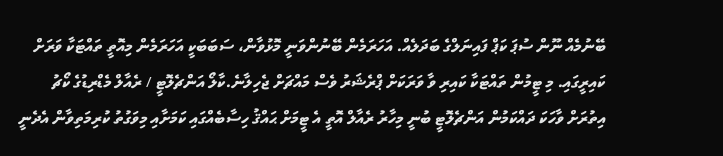ބޭނުމެއް ނޫން ސުޕަ ކަޕް ފައިނަލްގެ ބަދަލެއް. އަހަރަމެން ބޭނުންވަނީ މޮޅުވާން، ސަބަބަކީ އަހަރަމެން މިއޮތީ ތައްޓަކާ ވަރަށް ކައިރީގައި. މި ޓީމުން ތައްޓަކާ ކައިރި ވާ ވަރަކަށް ޕްރެޝަރު ވެސް މައްޗަށް ޖެހިލާނެ.ކާލޯ އަންޗެލޮޓީ / ރެއާލް މެޑްރިޑުގެ ކޯޗު
އިތުރަށް ވާހަކަ ދައްކަމުން އަންޗެލޮޓީ ބުނީ މިހާރު ރެއާލް އޮތީ އެ ޓީމަށް ޙައްޤު ހިސާބެއްގައި ކަމަށާއި މިވަގުތު ކުރިމަތިވާން އެދެނީ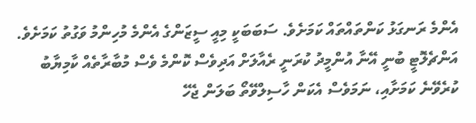އެންމެ ރަނގަޅު ކަންތައްތައް ކަމަށެވެ. ސަބަބަކީ މިއީ ސީޒަންގެ އެންމެ މުހިންމު ވަގުތު ކަމަށެވެ. އަންޗެލޮޓީ ބުނީ އޭނާ އުންމީދު ކުރަނީ ރެއާލަށް އަދިވެސް ކޮންމެ ވެސް މުބާރާތެއް ކާމިޔާބު ކުރެވޭނެ ކަމަށާއި، ނަމަވެސް އެކަން ހާސިލްވޭތޯ ބަލަން ޖެހޭ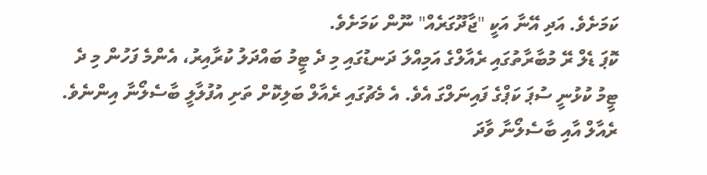ކަމަށެވެ. އަދި އޭނާ އަކީ "ޖާދޫގަރެއް" ނޫން ކަމަށެވެ.
ކޮޕަ ޑެލް ރޭ މުބާރާތުގައި ރެއާލްގެ އަމިއްލަ ދަނޑުގައި މި ދެ ޓީމު ބައްދަލު ކުރާއިރު، އެންމެ ފަހުން މި ދެ ޓީމު ކުޅުނީ ސުޕަ ކަޕްގެ ފައިނަލްގަ އެވެ. އެ މެޗުގައި ރެއާލް ބަލިކޮށް ތަށި އުފުލާލީ ބާސެލޯނާ އިންނެވެ. ރެއާލް އާއި ބާސެލޯނާ ވާދަ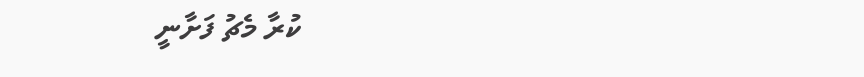ކުރާ މެޗު ފަށާނީ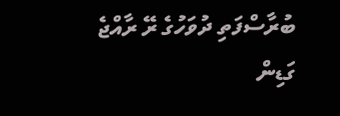ބުރާސްފަތި ދުވަހުގެ ރޭ ރާއްޖެ ގަޑިން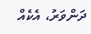ދަންވަރު، އެކެއް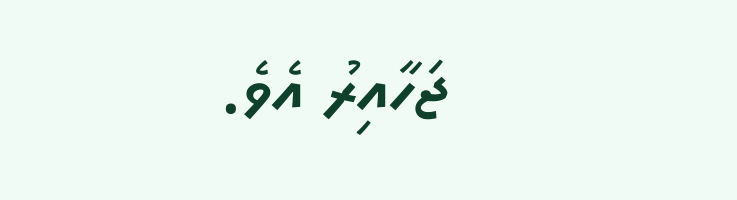ޖަހާއިރު އެވެ.